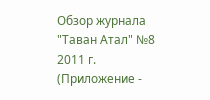Обзор журнала "Таван Атал" №8 2011 г. (Приложение -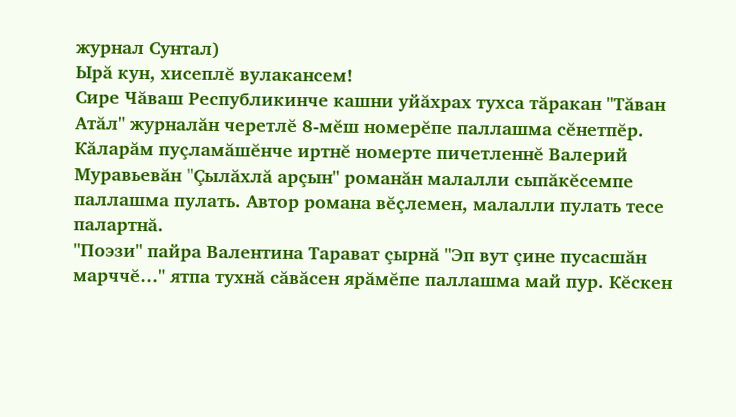журнал Сунтал)
Ырă кун, хисеплĕ вулакансем!
Сире Чăваш Республикинче кашни уйăхрах тухса тăракан "Тăван Атăл" журналăн черетлĕ 8-мĕш номерĕпе паллашма сĕнетпĕр.
Кăларăм пуçламăшĕнче иртнĕ номерте пичетленнĕ Валерий Муравьевăн "Çылăхлă арçын" романăн малалли сыпăкĕсемпе паллашма пулать. Автор романа вĕçлемен, малалли пулать тесе палартнă.
"Поэзи" пайра Валентина Тарават çырнă "Эп вут çине пусасшăн марччĕ…" ятпа тухнă сăвăсен ярăмĕпе паллашма май пур. Кĕскен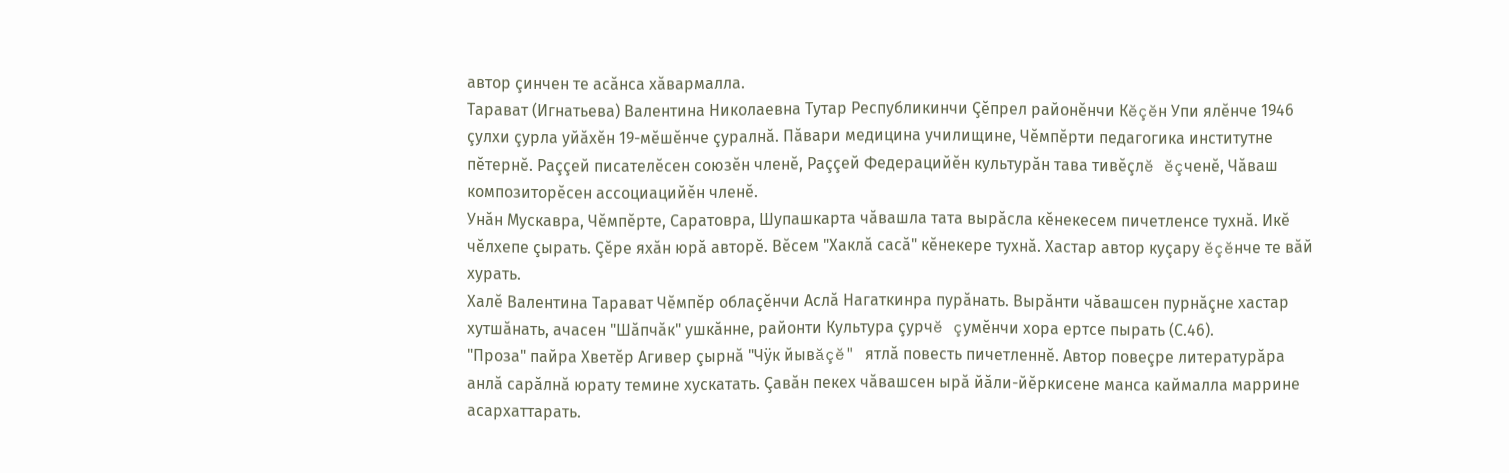автор çинчен те асăнса хăвармалла.
Тарават (Игнатьева) Валентина Николаевна Тутар Республикинчи Çĕпрел районĕнчи Кĕçĕн Упи ялĕнче 1946 çулхи çурла уйăхĕн 19-мĕшĕнче çуралнă. Пăвари медицина училищине, Чĕмпĕрти педагогика институтне пĕтернĕ. Раççей писателĕсен союзĕн членĕ, Раççей Федерацийĕн культурăн тава тивĕçлĕ ĕçченĕ, Чăваш композиторĕсен ассоциацийĕн членĕ.
Унăн Мускавра, Чĕмпĕрте, Саратовра, Шупашкарта чăвашла тата вырăсла кĕнекесем пичетленсе тухнă. Икĕ чĕлхепе çырать. Çĕре яхăн юрă авторĕ. Вĕсем "Хаклă сасă" кĕнекере тухнă. Хастар автор куçару ĕçĕнче те вăй хурать.
Халĕ Валентина Тарават Чĕмпĕр облаçĕнчи Аслă Нагаткинра пурăнать. Вырăнти чăвашсен пурнăçне хастар хутшăнать, ачасен "Шăпчăк" ушкăнне, районти Культура çурчĕ çумĕнчи хора ертсе пырать (С.46).
"Проза" пайра Хветĕр Агивер çырнă "Чÿк йывăçĕ" ятлă повесть пичетленнĕ. Автор повеçре литературăра анлă сарăлнă юрату темине хускатать. Çавăн пекех чăвашсен ырă йăли-йĕркисене манса каймалла маррине асархаттарать.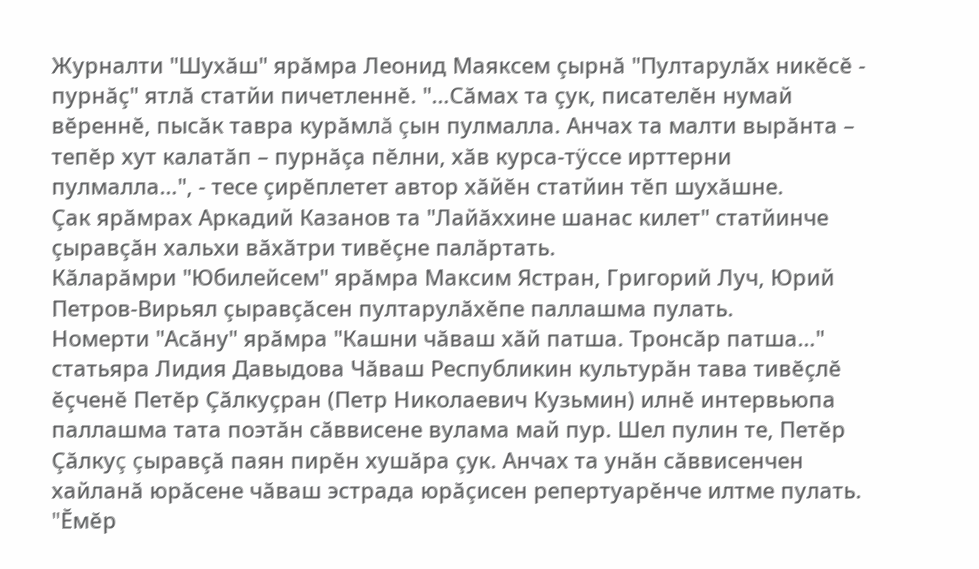Журналти "Шухăш" ярăмра Леонид Маяксем çырнă "Пултарулăх никĕсĕ - пурнăç" ятлă статйи пичетленнĕ. "…Сăмах та çук, писателĕн нумай вĕреннĕ, пысăк тавра курăмлă çын пулмалла. Анчах та малти вырăнта – тепĕр хут калатăп – пурнăçа пĕлни, хăв курса-тÿссе ирттерни пулмалла…", - тесе çирĕплетет автор хăйĕн статйин тĕп шухăшне.
Çак ярăмрах Аркадий Казанов та "Лайăххине шанас килет" статйинче çыравçăн хальхи вăхăтри тивĕçне палăртать.
Кăларăмри "Юбилейсем" ярăмра Максим Ястран, Григорий Луч, Юрий Петров-Вирьял çыравçăсен пултарулăхĕпе паллашма пулать.
Номерти "Асăну" ярăмра "Кашни чăваш хăй патша. Тронсăр патша…" статьяра Лидия Давыдова Чăваш Республикин культурăн тава тивĕçлĕ ĕçченĕ Петĕр Çăлкуçран (Петр Николаевич Кузьмин) илнĕ интервьюпа паллашма тата поэтăн сăввисене вулама май пур. Шел пулин те, Петĕр Çăлкуç çыравçă паян пирĕн хушăра çук. Анчах та унăн сăввисенчен хайланă юрăсене чăваш эстрада юрăçисен репертуарĕнче илтме пулать.
"Ĕмĕр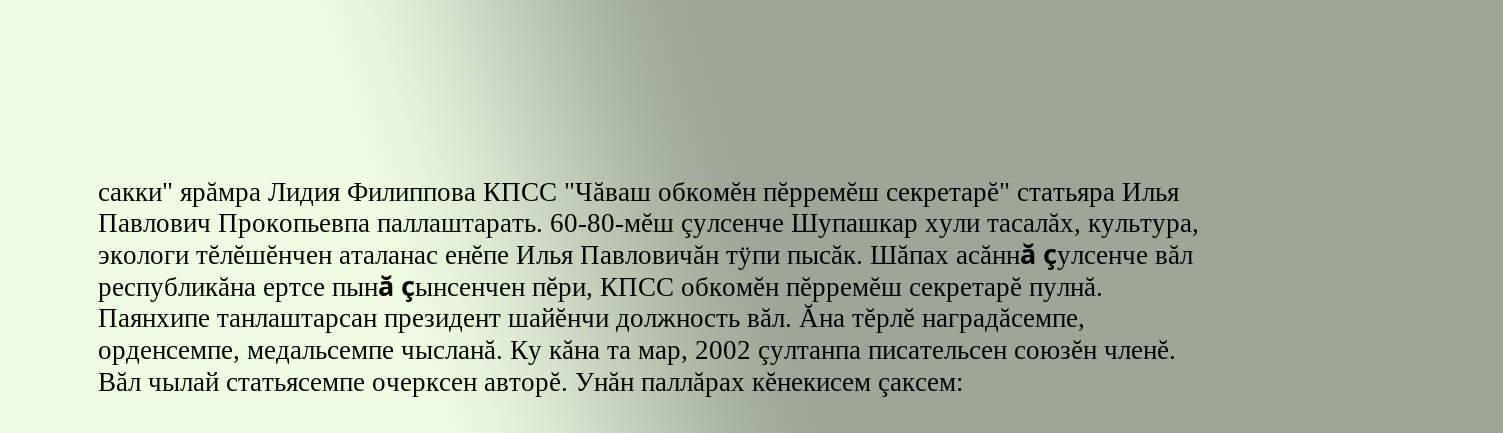сакки" ярăмра Лидия Филиппова КПСС "Чăваш обкомĕн пĕрремĕш секретарĕ" статьяра Илья Павлович Прокопьевпа паллаштарать. 60-80-мĕш çулсенче Шупашкар хули тасалăх, культура, экологи тĕлĕшĕнчен аталанас енĕпе Илья Павловичăн тÿпи пысăк. Шăпах асăннă çулсенче вăл республикăна ертсе пынă çынсенчен пĕри, КПСС обкомĕн пĕрремĕш секретарĕ пулнă. Паянхипе танлаштарсан президент шайĕнчи должность вăл. Ăна тĕрлĕ наградăсемпе, орденсемпе, медальсемпе чысланă. Ку кăна та мар, 2002 çултанпа писательсен союзĕн членĕ. Вăл чылай статьясемпе очерксен авторĕ. Унăн паллăрах кĕнекисем çаксем: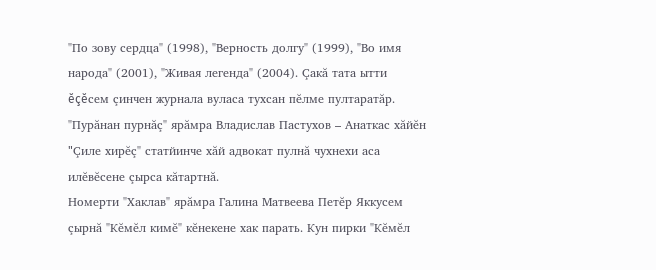"По зову сердца" (1998), "Верность долгу" (1999), "Во имя народа" (2001), "Живая легенда" (2004). Çакă тата ытти ĕçĕсем çинчен журнала вуласа тухсан пĕлме пултаратăр.
"Пурăнан пурнăç" ярăмра Владислав Пастухов – Анаткас хăйĕн "Çиле хирĕç" статйинче хăй адвокат пулнă чухнехи аса илĕвĕсене çырса кăтартнă.
Номерти "Хаклав" ярăмра Галина Матвеева Петĕр Яккусем çырнă "Кĕмĕл кимĕ" кĕнекене хак парать. Кун пирки "Кĕмĕл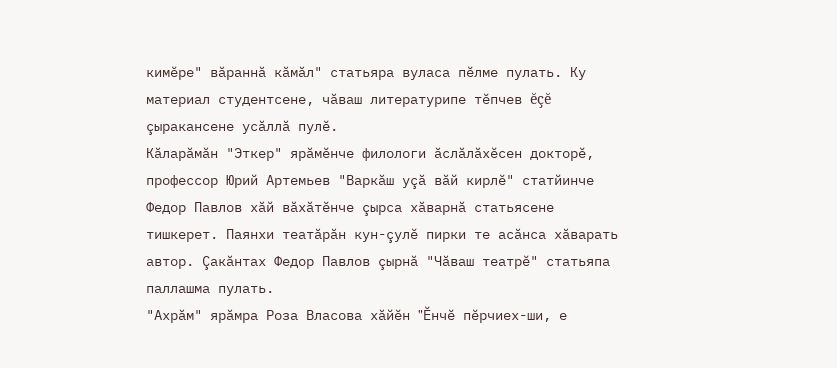кимĕре" вăраннă кăмăл" статьяра вуласа пĕлме пулать. Ку материал студентсене, чăваш литературипе тĕпчев ĕçĕ çыракансене усăллă пулĕ.
Кăларăмăн "Эткер" ярăмĕнче филологи ăслăлăхĕсен докторĕ, профессор Юрий Артемьев "Варкăш уçă вăй кирлĕ" статйинче Федор Павлов хăй вăхăтĕнче çырса хăварнă статьясене тишкерет. Паянхи театăрăн кун-çулĕ пирки те асăнса хăварать автор. Çакăнтах Федор Павлов çырнă "Чăваш театрĕ" статьяпа паллашма пулать.
"Ахрăм" ярăмра Роза Власова хăйĕн "Ĕнчĕ пĕрчиех-ши, е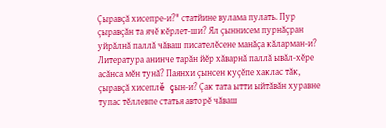Çыравçă хисепре-и?" статйине вулама пулать. Пур çыравçăн та ячĕ кĕрлет-ши? Ял çыннисем пурнăçран уйрăлнă паллă чăваш писателĕсене манăçа кăларман-и? Литература анинче тарăн йĕр хăварнă паллă ывăл-хĕре асăнса мĕн тунă? Паянхи çынсен куçĕпе хаклас тăк, çыравçă хисеплĕ çын-и? Çак тата ытти ыйтăвăн хуравне тупас тĕллевпе статья авторĕ чăваш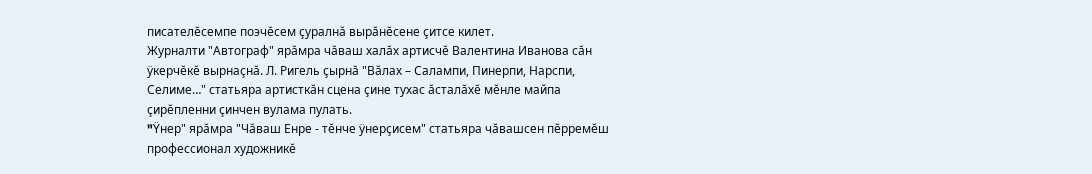писателĕсемпе поэчĕсем çуралнă вырăнĕсене çитсе килет.
Журналти "Автограф" ярăмра чăваш халăх артисчĕ Валентина Иванова сăн ÿкерчĕкĕ вырнаçнă. Л. Ригель çырнă "Вăлах – Салампи, Пинерпи, Нарспи, Селиме…" статьяра артисткăн сцена çине тухас ăсталăхĕ мĕнле майпа çирĕпленни çинчен вулама пулать.
"Ÿнер" ярăмра "Чăваш Енре - тĕнче ÿнерçисем" статьяра чăвашсен пĕрремĕш профессионал художникĕ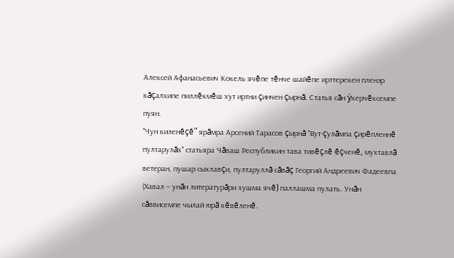Алексей Афанасьевич Кокель ячĕпе тĕнче шайĕпе ирттерекен пленэр кăçалхипе пиллĕкмĕш хут иртни çинчен çырнă. Статья сăн ÿкерчĕксемпе пуян.
"Чун киленĕçĕ" ярăмра Арсений Тарасов çырнă "Вут-çулăмпа çирĕпленнĕ пултарулăх" статьяра Чăваш Республикин тава тивĕçлĕ ĕçченĕ, мухтавлă ветеран, пушар сыхлавçи, пултаруллă сăвăç Георгий Андреевич Фадеевпа (Хавал – унăн литературăри хушма ячĕ) паллашма пулать. Унăн сăввисемпе чылай юрă кĕвĕленĕ.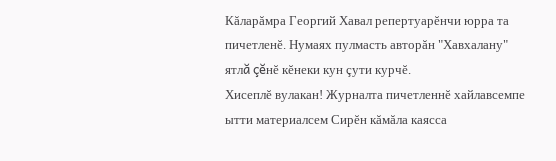Кăларăмра Георгий Хавал репертуарĕнчи юрра та пичетленĕ. Нумаях пулмасть авторăн "Хавхалану" ятлă çĕнĕ кĕнеки кун çути курчĕ.
Хисеплĕ вулакан! Журналта пичетленнĕ хайлавсемпе ытти материалсем Сирĕн кăмăла каясса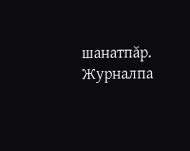шанатпăр.
Журналпа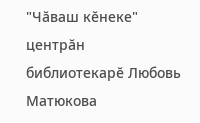"Чăваш кĕнеке" центрăн
библиотекарĕ Любовь Матюкова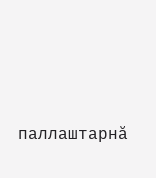паллаштарнă